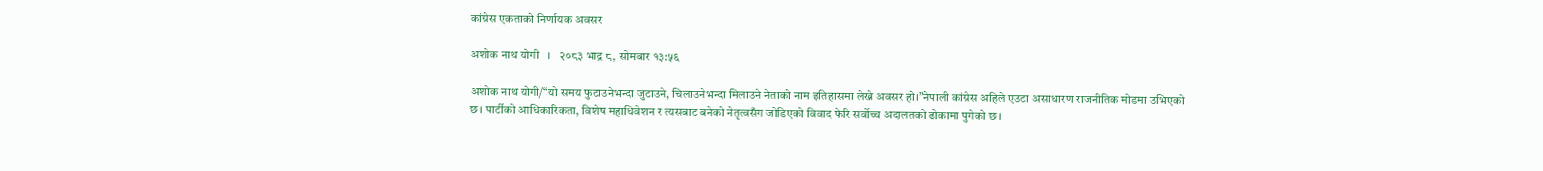कांग्रेस एकताको निर्णायक अवसर

अशोक नाथ योगी   ।   २०८३ भाद्र ८, सोमबार १३:५६

अशोक नाथ योगी/“यो समय फुटाउनेभन्दा जुटाउने, चिलाउनेभन्दा मिलाउने नेताको नाम इतिहासमा लेख्ने अवसर हो।”नेपाली कांग्रेस अहिले एउटा असाधारण राजनीतिक मोडमा उभिएको छ। पार्टीको आधिकारिकता, विशेष महाधिवेशन र त्यसबाट बनेको नेतृत्वसँग जोडिएको विवाद फेरि सर्वोच्च अदालतको ढोकामा पुगेको छ।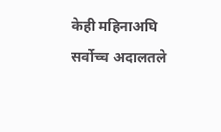केही महिनाअघि सर्वोच्च अदालतले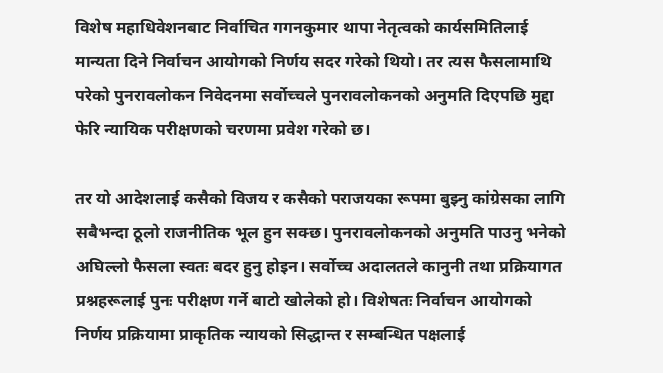विशेष महाधिवेशनबाट निर्वाचित गगनकुमार थापा नेतृत्वको कार्यसमितिलाई मान्यता दिने निर्वाचन आयोगको निर्णय सदर गरेको थियो। तर त्यस फैसलामाथि परेको पुनरावलोकन निवेदनमा सर्वोच्चले पुनरावलोकनको अनुमति दिएपछि मुद्दा फेरि न्यायिक परीक्षणको चरणमा प्रवेश गरेको छ।

तर यो आदेशलाई कसैको विजय र कसैको पराजयका रूपमा बुझ्नु कांग्रेसका लागि सबैभन्दा ठूलो राजनीतिक भूल हुन सक्छ। पुनरावलोकनको अनुमति पाउनु भनेको अघिल्लो फैसला स्वतः बदर हुनु होइन। सर्वोच्च अदालतले कानुनी तथा प्रक्रियागत प्रश्नहरूलाई पुनः परीक्षण गर्ने बाटो खोलेको हो। विशेषतः निर्वाचन आयोगको निर्णय प्रक्रियामा प्राकृतिक न्यायको सिद्धान्त र सम्बन्धित पक्षलाई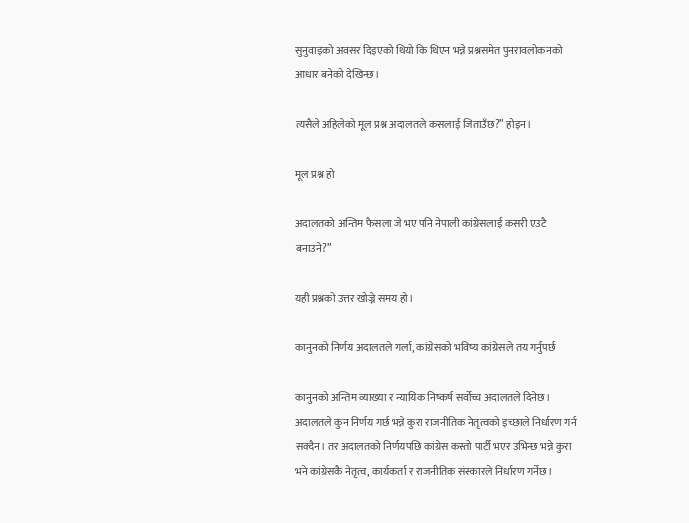सुनुवाइको अवसर दिइएको थियो कि थिएन भन्ने प्रश्नसमेत पुनरावलोकनको आधार बनेको देखिन्छ।

त्यसैले अहिलेको मूल प्रश्न अदालतले कसलाई जिताउँछ?” होइन।

मूल प्रश्न हो

अदालतको अन्तिम फैसला जे भए पनि नेपाली कांग्रेसलाई कसरी एउटै बनाउने?”

यही प्रश्नको उत्तर खोज्ने समय हो।

कानुनको निर्णय अदालतले गर्ला, कांग्रेसको भविष्य कांग्रेसले तय गर्नुपर्छ

कानुनको अन्तिम व्याख्या र न्यायिक निष्कर्ष सर्वोच्च अदालतले दिनेछ। अदालतले कुन निर्णय गर्छ भन्ने कुरा राजनीतिक नेतृत्वको इच्छाले निर्धारण गर्न सक्दैन। तर अदालतको निर्णयपछि कांग्रेस कस्तो पार्टी भएर उभिन्छ भन्ने कुरा भने कांग्रेसकै नेतृत्व, कार्यकर्ता र राजनीतिक संस्कारले निर्धारण गर्नेछ।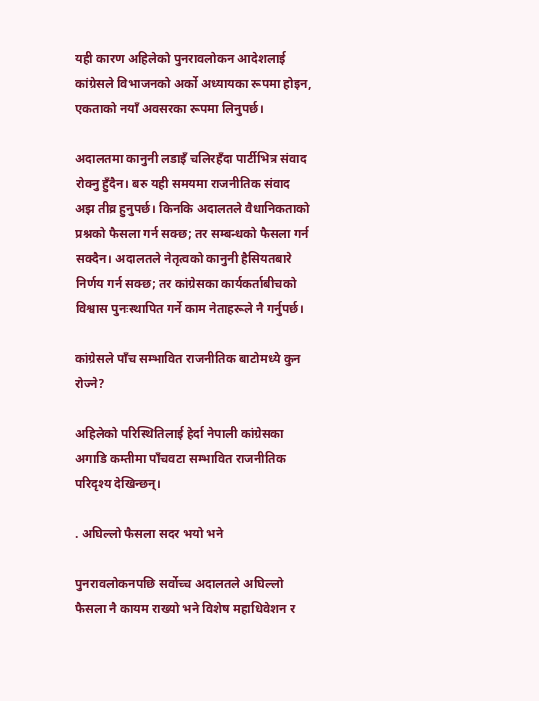यही कारण अहिलेको पुनरावलोकन आदेशलाई कांग्रेसले विभाजनको अर्को अध्यायका रूपमा होइन, एकताको नयाँ अवसरका रूपमा लिनुपर्छ।

अदालतमा कानुनी लडाइँ चलिरहँदा पार्टीभित्र संवाद रोक्नु हुँदैन। बरु यही समयमा राजनीतिक संवाद अझ तीव्र हुनुपर्छ। किनकि अदालतले वैधानिकताको प्रश्नको फैसला गर्न सक्छ; तर सम्बन्धको फैसला गर्न सक्दैन। अदालतले नेतृत्वको कानुनी हैसियतबारे निर्णय गर्न सक्छ; तर कांग्रेसका कार्यकर्ताबीचको विश्वास पुनःस्थापित गर्ने काम नेताहरूले नै गर्नुपर्छ।

कांग्रेसले पाँच सम्भावित राजनीतिक बाटोमध्ये कुन रोज्ने?

अहिलेको परिस्थितिलाई हेर्दा नेपाली कांग्रेसका अगाडि कम्तीमा पाँचवटा सम्भावित राजनीतिक परिदृश्य देखिन्छन्।

. अघिल्लो फैसला सदर भयो भने

पुनरावलोकनपछि सर्वोच्च अदालतले अघिल्लो फैसला नै कायम राख्यो भने विशेष महाधिवेशन र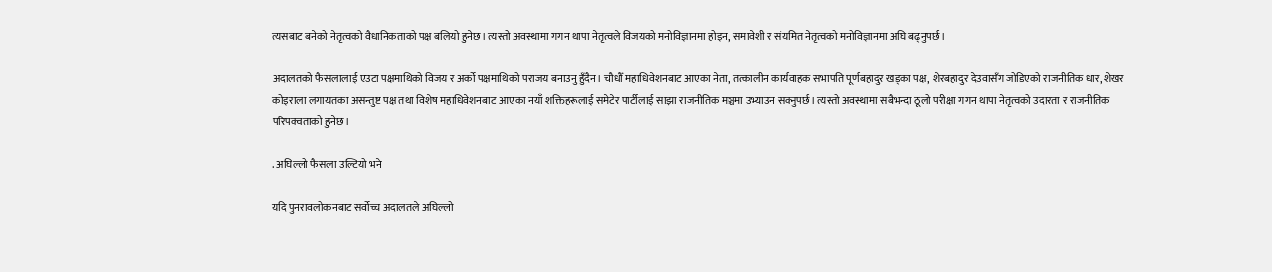त्यसबाट बनेको नेतृत्वको वैधानिकताको पक्ष बलियो हुनेछ। त्यस्तो अवस्थामा गगन थापा नेतृत्वले विजयको मनोविज्ञानमा होइन, समावेशी र संयमित नेतृत्वको मनोविज्ञानमा अघि बढ्नुपर्छ।

अदालतको फैसलालाई एउटा पक्षमाथिको विजय र अर्को पक्षमाथिको पराजय बनाउनु हुँदैन। चौधौँ महाधिवेशनबाट आएका नेता, तत्कालीन कार्यवाहक सभापति पूर्णबहादुर खड्का पक्ष, शेरबहादुर देउवासँग जोडिएको राजनीतिक धार, शेखर कोइराला लगायतका असन्तुष्ट पक्ष तथा विशेष महाधिवेशनबाट आएका नयाँ शक्तिहरूलाई समेटेर पार्टीलाई साझा राजनीतिक मञ्चमा उभ्याउन सक्नुपर्छ। त्यस्तो अवस्थामा सबैभन्दा ठूलो परीक्षा गगन थापा नेतृत्वको उदारता र राजनीतिक परिपक्वताको हुनेछ।

. अघिल्लो फैसला उल्टियो भने

यदि पुनरावलोकनबाट सर्वोच्च अदालतले अघिल्लो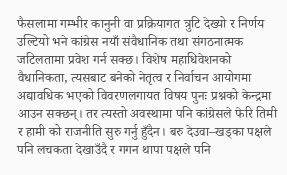फैसलामा गम्भीर कानुनी वा प्रक्रियागत त्रुटि देख्यो र निर्णय उल्टियो भने कांग्रेस नयाँ संवैधानिक तथा संगठनात्मक जटिलतामा प्रवेश गर्न सक्छ। विशेष महाधिवेशनको वैधानिकता, त्यसबाट बनेको नेतृत्व र निर्वाचन आयोगमा अद्यावधिक भएको विवरणलगायत विषय पुनः प्रश्नको केन्द्रमा आउन सक्छन्। तर त्यस्तो अवस्थामा पनि कांग्रेसले फेरि तिमी र हामी को राजनीति सुरु गर्नु हुँदैन। बरु देउवा–खड्का पक्षले पनि लचकता देखाउँदै र गगन थापा पक्षले पनि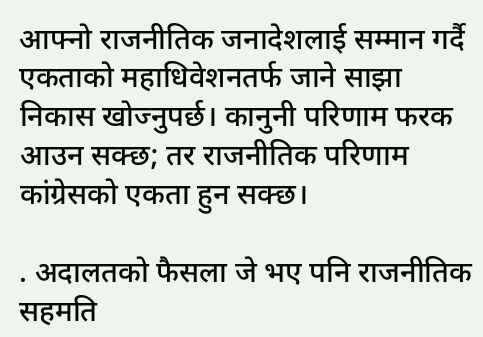आफ्नो राजनीतिक जनादेशलाई सम्मान गर्दै एकताको महाधिवेशनतर्फ जाने साझा निकास खोज्नुपर्छ। कानुनी परिणाम फरक आउन सक्छ; तर राजनीतिक परिणाम कांग्रेसको एकता हुन सक्छ।

. अदालतको फैसला जे भए पनि राजनीतिक सहमति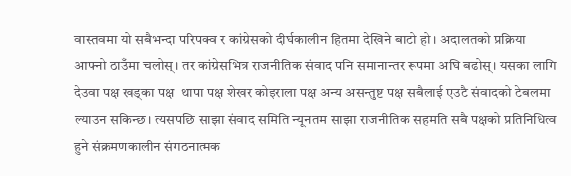वास्तवमा यो सबैभन्दा परिपक्व र कांग्रेसको दीर्घकालीन हितमा देखिने बाटो हो। अदालतको प्रक्रिया आफ्नो ठाउँमा चलोस्। तर कांग्रेसभित्र राजनीतिक संवाद पनि समानान्तर रूपमा अघि बढोस्। यसका लागि देउवा पक्ष खड्का पक्ष  थापा पक्ष शेखर कोइराला पक्ष अन्य असन्तुष्ट पक्ष सबैलाई एउटै संवादको टेबलमा ल्याउन सकिन्छ। त्यसपछि साझा संवाद समिति न्यूनतम साझा राजनीतिक सहमति सबै पक्षको प्रतिनिधित्व हुने संक्रमणकालीन संगठनात्मक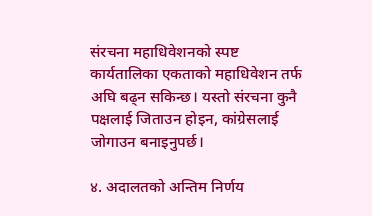संरचना महाधिवेशनको स्पष्ट कार्यतालिका एकताको महाधिवेशन तर्फ अघि बढ्न सकिन्छ। यस्तो संरचना कुनै पक्षलाई जिताउन होइन, कांग्रेसलाई जोगाउन बनाइनुपर्छ।

४. अदालतको अन्तिम निर्णय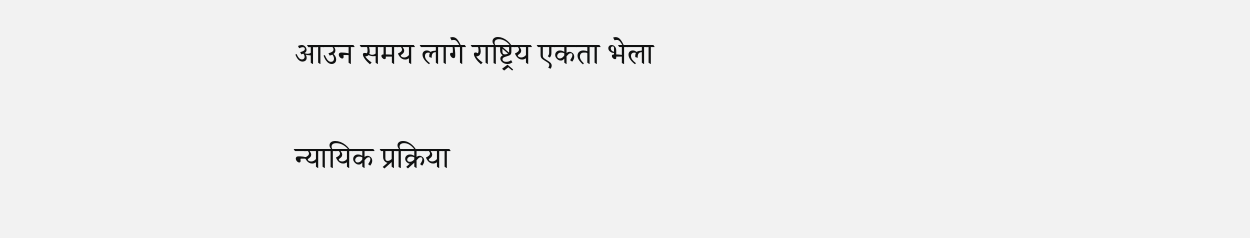आउन समय लागे राष्ट्रिय एकता भेला

न्यायिक प्रक्रिया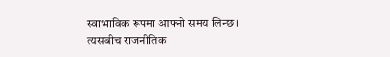स्वाभाविक रूपमा आफ्नो समय लिन्छ। त्यसबीच राजनीतिक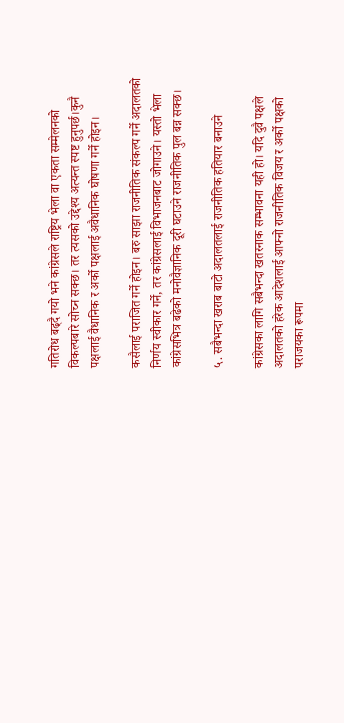गतिरोध बढ्दै गयो भने कांग्रेसले राष्ट्रिय भेला वा एकता सम्मेलनको विकल्पबारे सोच्न सक्छ। तर त्यसको उद्देश्य अत्यन्त स्पष्ट हुनुपर्छ।कुनै पक्षलाई वैधानिक र अर्को पक्षलाई अवैधानिक घोषणा गर्ने होइन।

कसैलाई पराजित गर्ने होइन। बरु साझा राजनीतिक संकल्प गर्ने अदालतको निर्णय स्वीकार गर्ने, तर कांग्रेसलाई विभाजनबाट जोगाउने। यस्तो भेला कांग्रेसभित्र बढेको मनोवैज्ञानिक दूरी घटाउने राजनीतिक पुल बन्न सक्छ।

५. सबैभन्दा खराब बाटो अदालतलाई राजनीतिक हतियार बनाउने

कांग्रेसका लागि सबैभन्दा खतरनाक सम्भावना यही हो। यदि दुवै पक्षले अदालतको हरेक आदेशलाई आफ्नो राजनीतिक विजय र अर्को पक्षको पराजयका रूपमा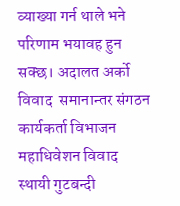व्याख्या गर्न थाले भने परिणाम भयावह हुन सक्छ। अदालत अर्को विवाद  समानान्तर संगठन कार्यकर्ता विभाजन  महाधिवेशन विवाद स्थायी गुटबन्दी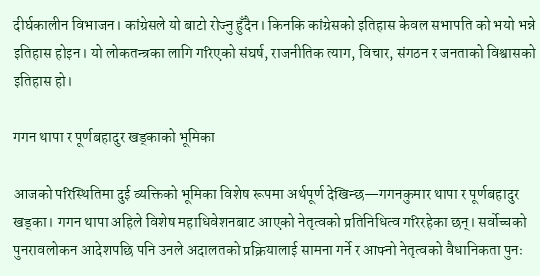दीर्घकालीन विभाजन। कांग्रेसले यो बाटो रोज्नु हुँदैन। किनकि कांग्रेसको इतिहास केवल सभापति को भयो भन्ने इतिहास होइन। यो लोकतन्त्रका लागि गरिएको संघर्ष, राजनीतिक त्याग, विचार, संगठन र जनताको विश्वासको इतिहास हो।

गगन थापा र पूर्णबहादुर खड्काको भूमिका

आजको परिस्थितिमा दुई व्यक्तिको भूमिका विशेष रूपमा अर्थपूर्ण देखिन्छ—गगनकुमार थापा र पूर्णबहादुर खड्का। गगन थापा अहिले विशेष महाधिवेशनबाट आएको नेतृत्वको प्रतिनिधित्व गरिरहेका छन्। सर्वोच्चको पुनरावलोकन आदेशपछि पनि उनले अदालतको प्रक्रियालाई सामना गर्ने र आफ्नो नेतृत्वको वैधानिकता पुनः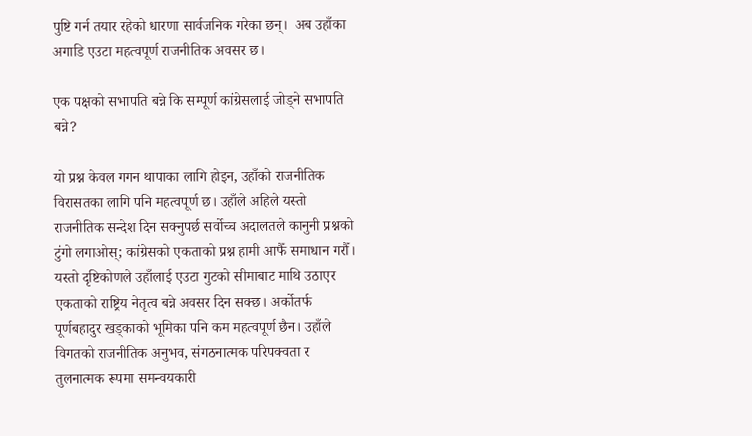पुष्टि गर्न तयार रहेको धारणा सार्वजनिक गरेका छन्।  अब उहाँका अगाडि एउटा महत्वपूर्ण राजनीतिक अवसर छ।

एक पक्षको सभापति बन्ने कि सम्पूर्ण कांग्रेसलाई जोड्ने सभापति बन्ने?

यो प्रश्न केवल गगन थापाका लागि होइन, उहाँको राजनीतिक विरासतका लागि पनि महत्वपूर्ण छ। उहाँले अहिले यस्तो राजनीतिक सन्देश दिन सक्नुपर्छ सर्वोच्च अदालतले कानुनी प्रश्नको टुंगो लगाओस्; कांग्रेसको एकताको प्रश्न हामी आफैँ समाधान गरौँ। यस्तो दृष्टिकोणले उहाँलाई एउटा गुटको सीमाबाट माथि उठाएर एकताको राष्ट्रिय नेतृत्व बन्ने अवसर दिन सक्छ। अर्कोतर्फ पूर्णबहादुर खड्काको भूमिका पनि कम महत्वपूर्ण छैन। उहाँले विगतको राजनीतिक अनुभव, संगठनात्मक परिपक्वता र तुलनात्मक रूपमा समन्वयकारी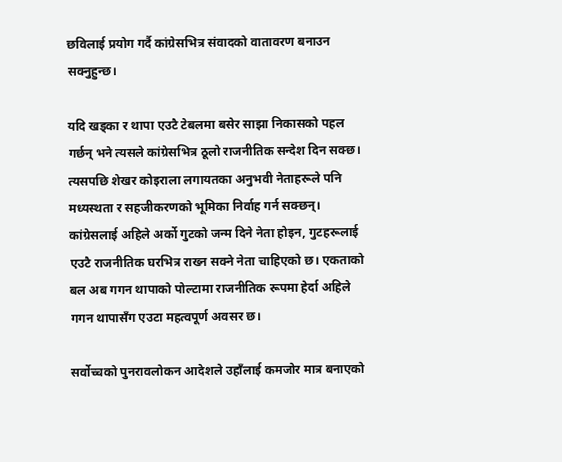छविलाई प्रयोग गर्दै कांग्रेसभित्र संवादको वातावरण बनाउन सक्नुहुन्छ।

यदि खड्का र थापा एउटै टेबलमा बसेर साझा निकासको पहल गर्छन् भने त्यसले कांग्रेसभित्र ठूलो राजनीतिक सन्देश दिन सक्छ। त्यसपछि शेखर कोइराला लगायतका अनुभवी नेताहरूले पनि मध्यस्थता र सहजीकरणको भूमिका निर्वाह गर्न सक्छन्। कांग्रेसलाई अहिले अर्को गुटको जन्म दिने नेता होइन, गुटहरूलाई एउटै राजनीतिक घरभित्र राख्न सक्ने नेता चाहिएको छ। एकताको बल अब गगन थापाको पोल्टामा राजनीतिक रूपमा हेर्दा अहिले गगन थापासँग एउटा महत्वपूर्ण अवसर छ।

सर्वोच्चको पुनरावलोकन आदेशले उहाँलाई कमजोर मात्र बनाएको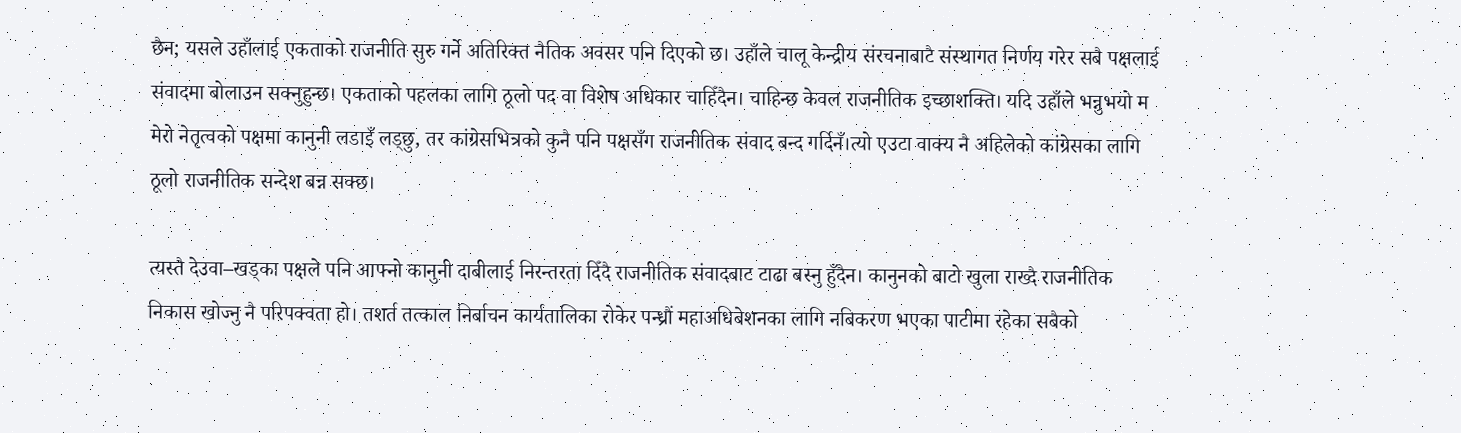छैन; यसले उहाँलाई एकताको राजनीति सुरु गर्ने अतिरिक्त नैतिक अवसर पनि दिएको छ। उहाँले चालू केन्द्रीय संरचनाबाटै संस्थागत निर्णय गरेर सबै पक्षलाई संवादमा बोलाउन सक्नुहुन्छ। एकताको पहलका लागि ठूलो पद वा विशेष अधिकार चाहिँदैन। चाहिन्छ केवल राजनीतिक इच्छाशक्ति। यदि उहाँले भन्नुभयो म मेरो नेतृत्वको पक्षमा कानुनी लडाइँ लड्छु, तर कांग्रेसभित्रको कुनै पनि पक्षसँग राजनीतिक संवाद बन्द गर्दिनँ।त्यो एउटा वाक्य नै अहिलेको कांग्रेसका लागि ठूलो राजनीतिक सन्देश बन्न सक्छ।

त्यस्तै देउवा–खड्का पक्षले पनि आफ्नो कानुनी दाबीलाई निरन्तरता दिँदै राजनीतिक संवादबाट टाढा बस्नु हुँदैन। कानुनको बाटो खुला राख्दै राजनीतिक निकास खोज्नु नै परिपक्वता हो। तशर्त तत्काल निर्बाचन कार्यतालिका रोकेर पन्ध्रौं महाअधिबेशनका लागि नबिकरण भएका पाटीमा रहेका सबैको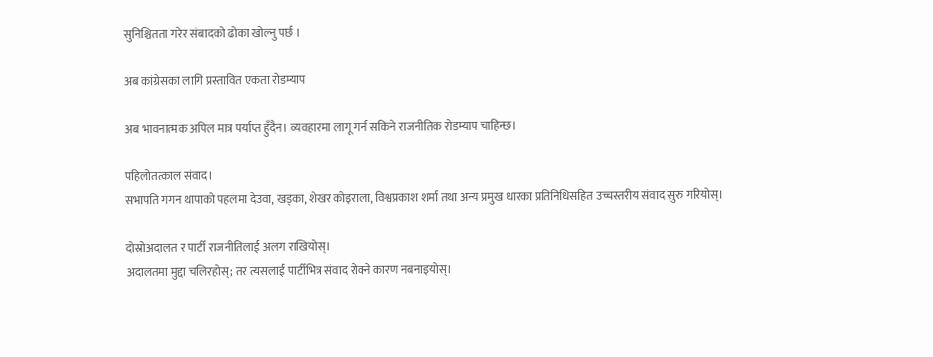सुनिश्चितता गरेर संबादको ढोका खोल्नु पर्छ ।

अब कांग्रेसका लागि प्रस्तावित एकता रोडम्याप

अब भावनात्मक अपिल मात्र पर्याप्त हुँदैन। व्यवहारमा लागू गर्न सकिने राजनीतिक रोडम्याप चाहिन्छ।

पहिलोतत्काल संवाद।
सभापति गगन थापाको पहलमा देउवा, खड्का, शेखर कोइराला, विश्वप्रकाश शर्मा तथा अन्य प्रमुख धारका प्रतिनिधिसहित उच्चस्तरीय संवाद सुरु गरियोस्।

दोस्रोअदालत र पार्टी राजनीतिलाई अलग राखियोस्।
अदालतमा मुद्दा चलिरहोस्; तर त्यसलाई पार्टीभित्र संवाद रोक्ने कारण नबनाइयोस्।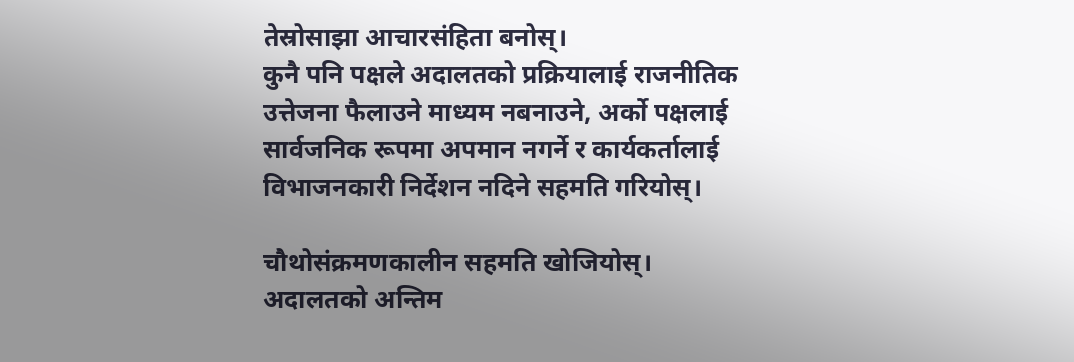तेस्रोसाझा आचारसंहिता बनोस्।
कुनै पनि पक्षले अदालतको प्रक्रियालाई राजनीतिक उत्तेजना फैलाउने माध्यम नबनाउने, अर्को पक्षलाई सार्वजनिक रूपमा अपमान नगर्ने र कार्यकर्तालाई विभाजनकारी निर्देशन नदिने सहमति गरियोस्।

चौथोसंक्रमणकालीन सहमति खोजियोस्।
अदालतको अन्तिम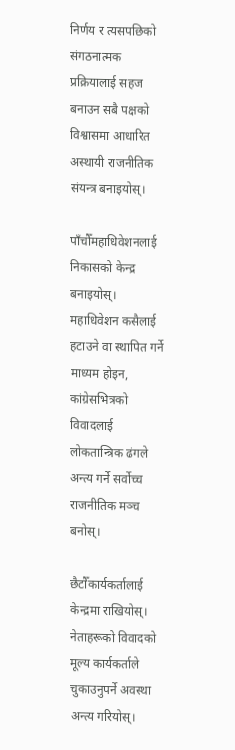निर्णय र त्यसपछिको संगठनात्मक प्रक्रियालाई सहज बनाउन सबै पक्षको विश्वासमा आधारित अस्थायी राजनीतिक संयन्त्र बनाइयोस्।

पाँचौँमहाधिवेशनलाई निकासको केन्द्र बनाइयोस्।
महाधिवेशन कसैलाई हटाउने वा स्थापित गर्ने माध्यम होइन, कांग्रेसभित्रको विवादलाई लोकतान्त्रिक ढंगले अन्त्य गर्ने सर्वोच्च राजनीतिक मञ्च बनोस्।

छैटौँकार्यकर्तालाई केन्द्रमा राखियोस्।
नेताहरूको विवादको मूल्य कार्यकर्ताले चुकाउनुपर्ने अवस्था अन्त्य गरियोस्।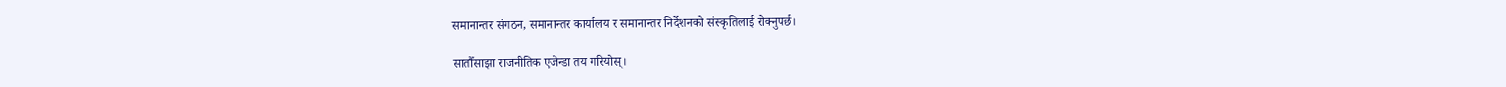समानान्तर संगठन, समानान्तर कार्यालय र समानान्तर निर्देशनको संस्कृतिलाई रोक्नुपर्छ।

सातौँसाझा राजनीतिक एजेन्डा तय गरियोस्।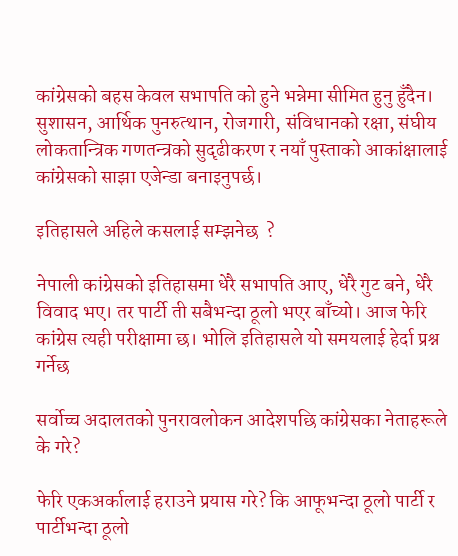कांग्रेसको बहस केवल सभापति को हुने भन्नेमा सीमित हुनु हुँदैन। सुशासन, आर्थिक पुनरुत्थान, रोजगारी, संविधानको रक्षा, संघीय लोकतान्त्रिक गणतन्त्रको सुदृढीकरण र नयाँ पुस्ताको आकांक्षालाई कांग्रेसको साझा एजेन्डा बनाइनुपर्छ।

इतिहासले अहिले कसलाई सम्झनेछ  ?

नेपाली कांग्रेसको इतिहासमा धेरै सभापति आए, धेरै गुट बने, धेरै विवाद भए। तर पार्टी ती सबैभन्दा ठूलो भएर बाँच्यो। आज फेरि कांग्रेस त्यही परीक्षामा छ। भोलि इतिहासले यो समयलाई हेर्दा प्रश्न गर्नेछ

सर्वोच्च अदालतको पुनरावलोकन आदेशपछि कांग्रेसका नेताहरूले के गरे?

फेरि एकअर्कालाई हराउने प्रयास गरे? कि आफूभन्दा ठूलो पार्टी र पार्टीभन्दा ठूलो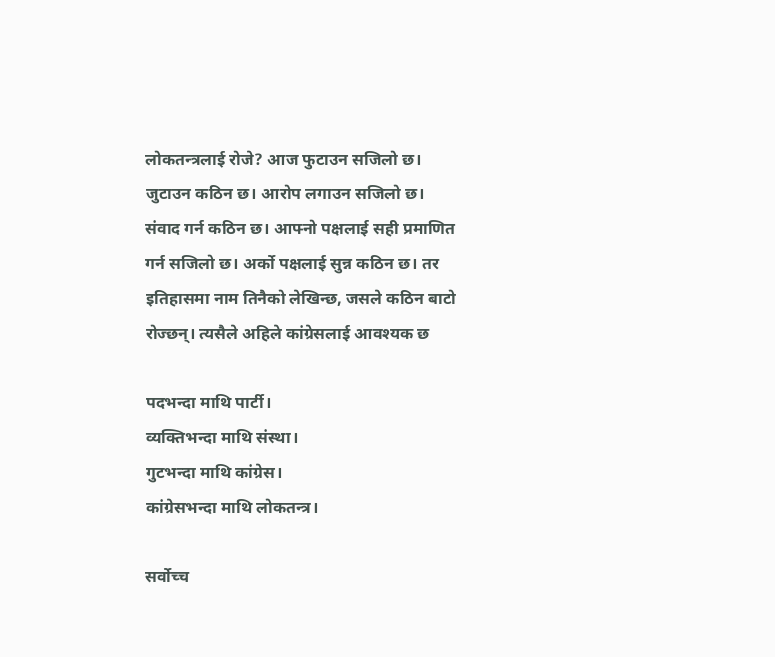लोकतन्त्रलाई रोजे? आज फुटाउन सजिलो छ। जुटाउन कठिन छ। आरोप लगाउन सजिलो छ। संवाद गर्न कठिन छ। आफ्नो पक्षलाई सही प्रमाणित गर्न सजिलो छ। अर्को पक्षलाई सुन्न कठिन छ। तर इतिहासमा नाम तिनैको लेखिन्छ, जसले कठिन बाटो रोज्छन्। त्यसैले अहिले कांग्रेसलाई आवश्यक छ

पदभन्दा माथि पार्टी।
व्यक्तिभन्दा माथि संस्था।
गुटभन्दा माथि कांग्रेस।
कांग्रेसभन्दा माथि लोकतन्त्र।

सर्वोच्च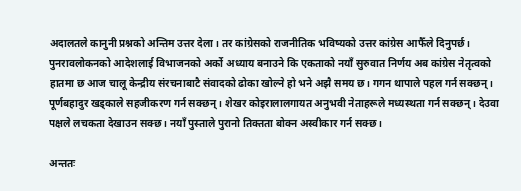अदालतले कानुनी प्रश्नको अन्तिम उत्तर देला। तर कांग्रेसको राजनीतिक भविष्यको उत्तर कांग्रेस आफैँले दिनुपर्छ। पुनरावलोकनको आदेशलाई विभाजनको अर्को अध्याय बनाउने कि एकताको नयाँ सुरुवात निर्णय अब कांग्रेस नेतृत्वको हातमा छ आज चालू केन्द्रीय संरचनाबाटै संवादको ढोका खोल्ने हो भने अझै समय छ। गगन थापाले पहल गर्न सक्छन्। पूर्णबहादुर खड्काले सहजीकरण गर्न सक्छन्। शेखर कोइरालालगायत अनुभवी नेताहरूले मध्यस्थता गर्न सक्छन्। देउवा पक्षले लचकता देखाउन सक्छ। नयाँ पुस्ताले पुरानो तिक्तता बोक्न अस्वीकार गर्न सक्छ।

अन्ततः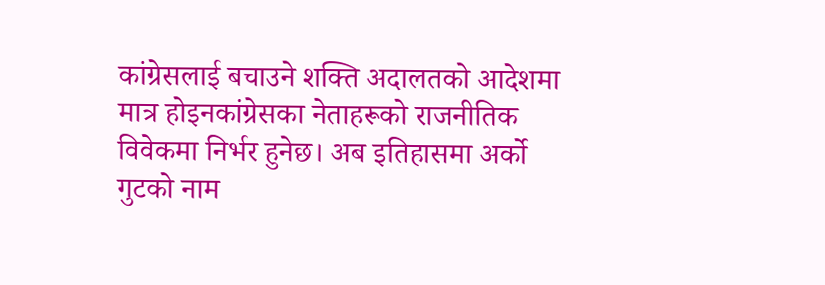कांग्रेसलाई बचाउने शक्ति अदालतको आदेशमा मात्र होइनकांग्रेसका नेताहरूको राजनीतिक विवेकमा निर्भर हुनेछ। अब इतिहासमा अर्को गुटको नाम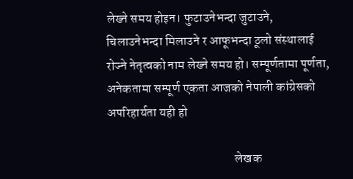लेख्ने समय होइन। फुटाउनेभन्दा जुटाउने, चिलाउनेभन्दा मिलाउने र आफूभन्दा ठूलो संस्थालाई रोज्ने नेतृत्वको नाम लेख्ने समय हो। सम्पूर्णतामा पूर्णता, अनेकतामा सम्पूर्ण एकता आजको नेपाली कांग्रेसको अपरिहार्यता यही हो

                                                  लेखक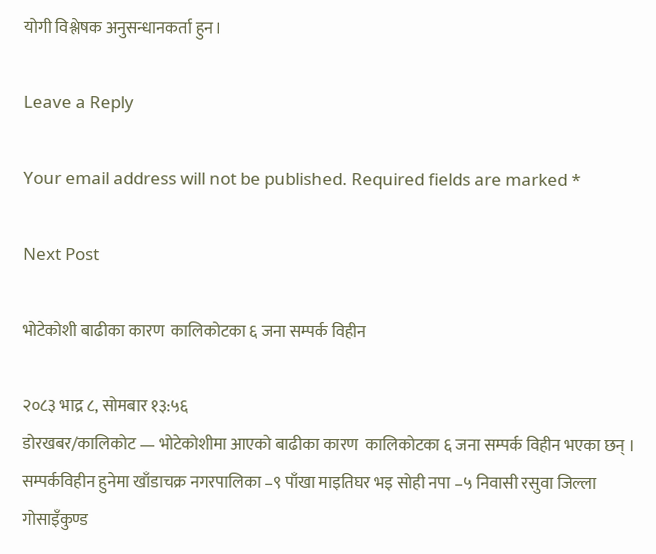योगी विश्लेषक अनुसन्धानकर्ता हुन।

Leave a Reply

Your email address will not be published. Required fields are marked *

Next Post

भोटेकोशी बाढीका कारण  कालिकोटका ६ जना सम्पर्क विहीन

२०८३ भाद्र ८, सोमबार १३:५६
डोरखबर/कालिकोट — भोटेकोशीमा आएको बाढीका कारण  कालिकोटका ६ जना सम्पर्क विहीन भएका छन् । सम्पर्कविहीन हुनेमा खाँडाचक्र नगरपालिका –९ पाँखा माइतिघर भइ सोही नपा –५ निवासी रसुवा जिल्ला गोसाइँकुण्ड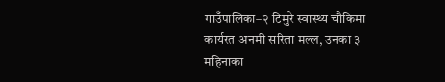गाउँपालिका–२ टिमुरे स्वास्थ्य चौकिमा कार्यरत अनमी सरिता मल्ल, उनका ३ महिनाका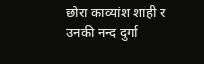छोरा काव्यांश शाही र उनकी नन्द दुर्गा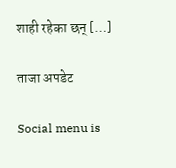शाही रहेका छन् […]

ताजा अपडेट

Social menu is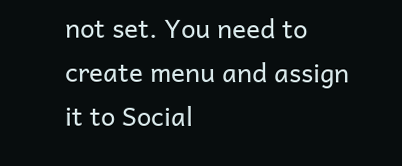not set. You need to create menu and assign it to Social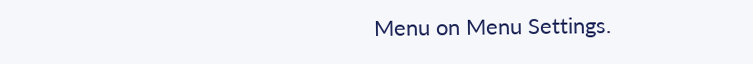Menu on Menu Settings.